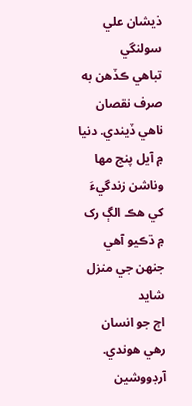ذيشان علي سولنگي
تباهي ڪڏهن به صرف نقصان ناهي ڏيندي. دنيا ۾ آيل پنج مها وناشن زندگيءَ کي هڪ الڳ رک ۾ ڌڪيو آهي جنهن جي منزل شايد
اڄ جو انسان رهي هوندي.
آرڊووشين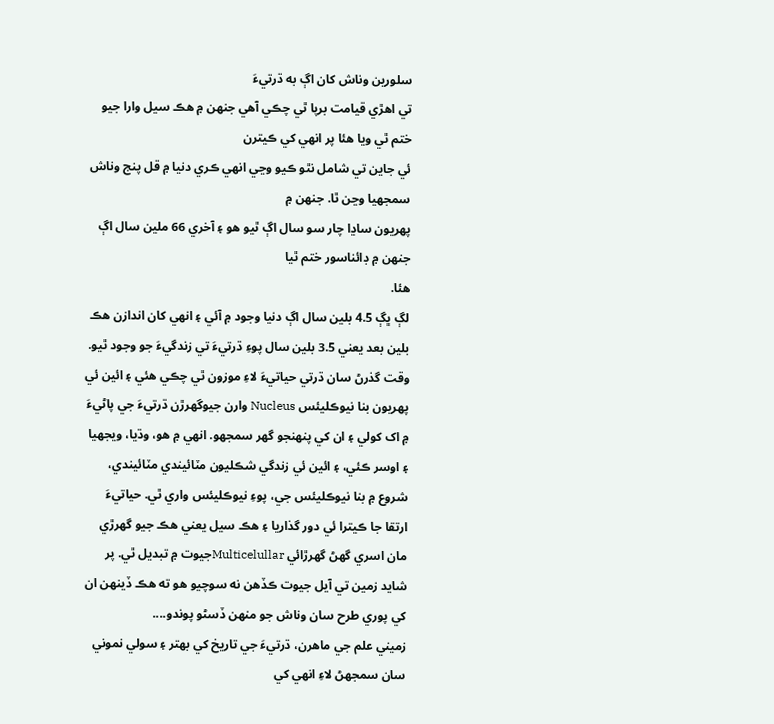سلورين وناش کان اڳ به ڌرتيءَ
تي اهڙي قيامت برپا ٿي چڪي آهي جنهن ۾ هڪ سيل وارا جيو ختم ٿي ويا هئا پر انهي کي ڪيترن
ئي جاين تي شامل نٿو ڪيو وڃي انهي ڪري دنيا ۾ قل پنج وناش سمجهيا وڃن ٿا. جنهن ۾
پهريون ساڍا چار سو سال اڳ ٿيو هو ۽ آخري 66 ملين سال اڳ جنهن ۾ ڊائناسور ختم ٿيا
هئا.
لڳ ڀڳ 4.5 بلين سال اڳ دنيا وجود ۾ آئي ۽ انهي کان اندازن هڪ بلين بعد يعني 3.5 بلين سال پوءِ ڌرتيءَ تي زندگيءَ جو وجود ٿيو. وقت گذرڻ سان ڌرتي حياتيءَ لاءِ موزون ٿي چڪي هئي ۽ ائين ئي پهريون بنا نيوڪليئس Nucleus وارن جيوگهرڙن ڌرتيءَ جي پاڻيءَ ۾ اک کولي ۽ ان کي پنهنجو گهر سمجهو. انهي ۾ هو، وڌيا، ويجهيا ۽ اوسر ڪئي، ۽ ائين ئي زندگي شڪليون مٽائيندي مٽائيندي، شروع ۾ بنا نيوڪليئس جي، پوءِ نيوڪليئس واري ٿي. حياتيءَ ارتقا جا ڪيترا ئي دور گذاريا ۽ هڪ سيل يعني هڪ جيو گهرڙي مان اسري گهڻ گهرڙائي Multicelullarجيوت ۾ تبديل ٿي. پر شايد زمين تي آيل جيوت ڪڏهن نه سوچيو هو ته هڪ ڏينهن ان کي پوري طرح سان وناش جو منهن ڏسڻو پوندو....
زميني علم جي ماهرن، ڌرتيءَ جي تاريخ کي بهتر ۽ سولي نموني سان سمجهڻ لاءِ انهي کي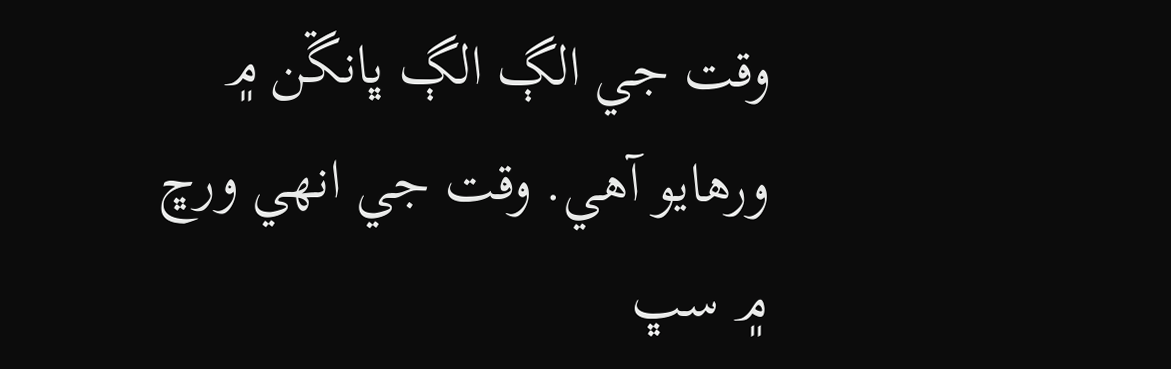وقت جي الڳ الڳ ڀانڱن ۾ ورهايو آهي. وقت جي انهي ورڇ ۾ سڀ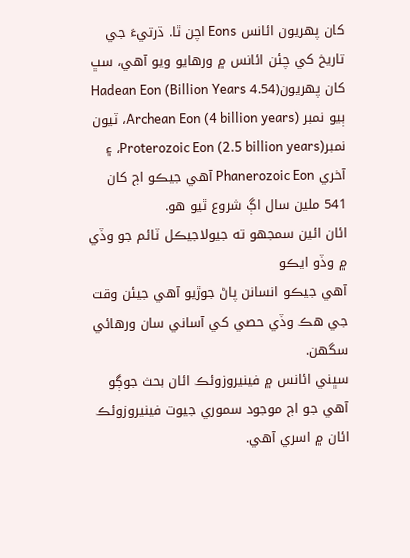کان پهريون ائانس Eons اچن ٿا. ڌرتيءَ جي تاريخ کي چئن ائانس ۾ ورهايو ويو آهي، سڀ کان پهريون(4.54 Billion Years) Hadean Eon ٻيو نمبر Archean Eon (4 billion years)، ٽيون نمبرProterozoic Eon (2.5 billion years)، ۽ آخري Phanerozoic Eon آهي جيڪو اڄ کان 541 ملين سال اڳ شروع ٿيو هو.
ائان ائين سمجهو ته جيولاجيڪل ٽائم جو وڏي ۾ وڏو ايڪو
آهي جيڪو انسانن پاڻ جوڙيو آهي جيئن وقت جي هڪ وڏي حصي کي آساني سان ورهائي سگهن.
سڀني ائانس ۾ فينيروزوئڪ ائان بحث جوڳو آهي جو اڄ موجود سموري جيوت فينيروزوئڪ
ائان ۾ اسري آهي.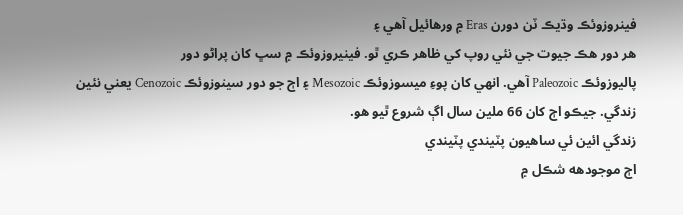فينروزوئڪ وڌيڪ ٽن دورن Eras ۾ ورهائيل آهي ۽
هر دور هڪ جيوت جي نئي روپ کي ظاهر ڪري ٿو. فينيروزوئڪ ۾ سڀ کان پراڻو دور
پاليوزوئڪ Paleozoic آهي. انهي کان پوءِ ميسوزوئڪ Mesozoic ۽ اڄ جو دور سينوزوئڪ Cenozoic يعني نئين زندگي. جيڪو اڄ کان 66 ملين سال اڳ شروع ٿيو هو.
زندگي ائين ئي ساهيون پٽيندي پٽيندي
اڄ موجودهه شڪل ۾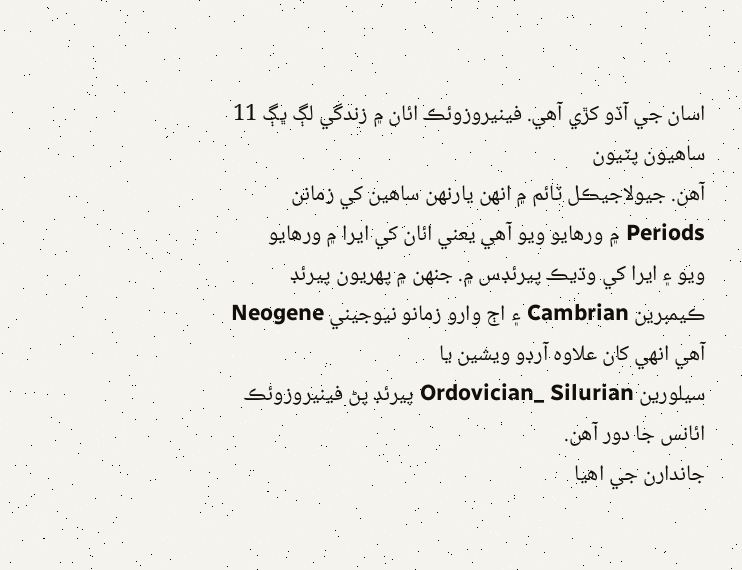اسان جي آڏو کڙي آهي. فينيروزوئڪ ائان ۾ زندگي لڳ ڀڳ 11 ساهيون پٽيون
آهن. جيولاجيڪل ٽائم ۾ انهن يارنهن ساهين کي زمانن Periods ۾ ورهايو ويو آهي يعني ائان کي ايرا ۾ ورهايو
ويو ۽ ايرا کي وڌيڪ پيرئڊس ۾. جنهن ۾ پهريون پيرئڊ ڪيمبرين Cambrian ۽ اڄ وارو زمانو نيوجيني Neogene آهي انهي کان علاوه آرڊو ويشين يا
سيلورين Ordovician_ Silurian پيرئڊ پڻ فينيروزوئڪ ائانس جا دور آهن.
جاندارن جي اهيا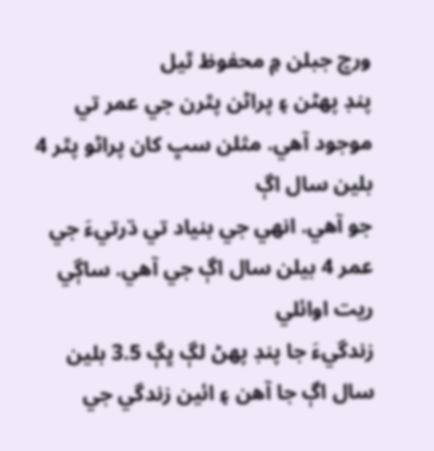ورڇ جبلن ۾ محفوظ ٿيل
پنڊ پهڻن ۽ پراڻن پٿرن جي عمر تي موجود آهي. مثلن سڀ کان پراڻو پٿر 4 بلين سال اڳ
جو آهي. انهي جي بنياد تي ڌرتيءَ جي عمر 4 بيلن سال اڳ جي آهي. ساڳي ريت اوائلي
زندگيءَ جا پنڊ پهڻ لڳ ڀڳ 3.5 بلين سال اڳ جا آهن ۽ ائين زندگي جي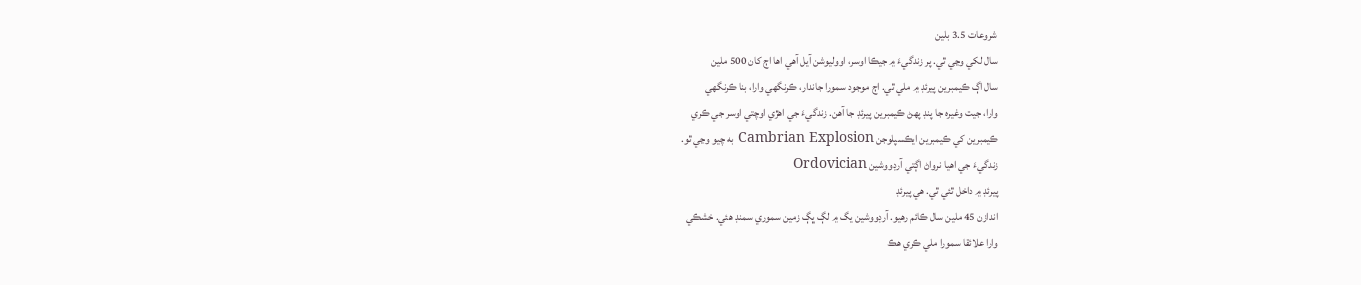شروعات 3.5 بلين
سال لکي وڃي ٿي. پر زندگيءَ ۾ جيڪا اوسر، اووليوشن آيل آهي اها اڄ کان 500 ملين
سال اڳ ڪيمبرين پيرئڊ ۾ ملي ٿي. اڄ موجود سمورا جاندار، ڪرنگهي وارا، بنا ڪرنگهي
وارا، جيت وغيره جا پنڊ پهڻ ڪيمبرين پيرئڊ جا آهن. زندگيءَ جي اهڙي اوچتي اوسر جي ڪري
ڪيمبرين کي ڪيمبرين ايڪسپلوجن Cambrian Explosion به چيو وڃي ٿو.
زندگيءَ جي اهيا نرواڻ اڳتي آرڊووشين Ordovician
پيرئڊ ۾ داخل ٿئي ٿي. هي پيرئڊ
اندازن 45 ملين سال ڪائم رهيو. آرڊووشين يگ ۾ لڳ ڀڳ زمين سموري سمنڊ هئي. خشڪي
وارا علائقا سمورا ملي ڪري هڪ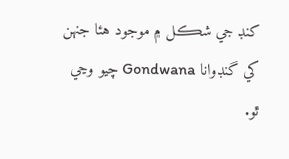کنڊ جي شڪل ۾ موجود هئا جنهن کي گنڊوانا Gondwana چيو وڃي ٿو.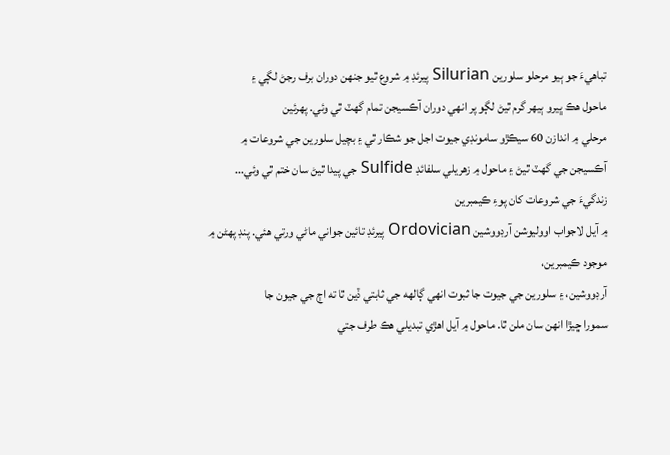تباهيءَ جو ٻيو مرحلو سلورين Silurian پيرئڊ ۾ شروع ٿيو جنهن دوران برف رجڻ لڳي ۽
ماحول هڪ ڀيرو ٻيهر گرم ٿيڻ لڳو پر انهي دوران آڪسيجن تمام گهٽ ٿي وئي. پهرئين
مرحلي ۾ اندازن 60 سيڪڙو سامونڊي جيوت اجل جو شڪار ٿي ۽ بچيل سلورين جي شروعات ۾
آڪسيجن جي گهٽ ٿيڻ ۽ ماحول ۾ زهريلي سلفائڊ Sulfide جي پيدا ٿيڻ سان ختم ٿي وئي...
زندگيءَ جي شروعات کان پوءِ ڪيمبرين
۾ آيل لاجواب اووليوشن آرڊووشين Ordovician پيرئڊ تائين جواني ماڻي ورتي هئي. پنڊ پهڻن ۾ موجود ڪيمبرين،
آرڊووشين، ۽ سلورين جي جيوت جا ثبوت انهي ڳالهه جي ثابتي ڏين ٿا ته اڄ جي جيون جا
سمورا ڇيڙا انهن سان ملن ٿا. ماحول ۾ آيل اهڙي تبديلي هڪ طرف جتي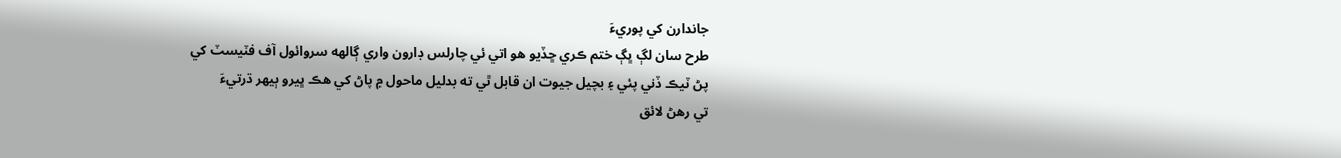جاندارن کي پوريءَ
طرح سان لڳ ڀڳ ختم ڪري ڇڏيو هو اتي ئي چارلس ڊارون واري ڳالهه سروائول آف فٽيسٽ کي
پڻ ٽيڪ ڏني پئي ۽ بچيل جيوت ان قابل ٿي ته بدليل ماحول ۾ پاڻ کي هڪ ڀيرو ٻيهر ڌرتيءَ
تي رهڻ لائق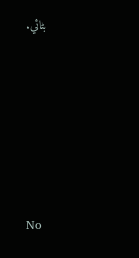بڻائي.






No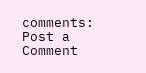comments:
Post a Comment